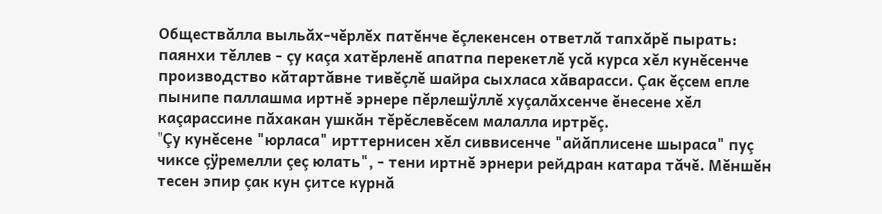Обществăлла выльăх-чĕрлĕх патĕнче ĕçлекенсен ответлă тапхăрĕ пырать: паянхи тĕллев - çу каçа хатĕрленĕ апатпа перекетлĕ усă курса хĕл кунĕсенче производство кăтартăвне тивĕçлĕ шайра сыхласа хăварасси. Çак ĕçсем епле пынипе паллашма иртнĕ эрнере пĕрлешÿллĕ хуçалăхсенче ĕнесене хĕл каçарассине пăхакан ушкăн тĕрĕслевĕсем малалла иртрĕç.
"Çу кунĕсене "юрласа" ирттернисен хĕл сиввисенче "айăплисене шыраса" пуç чиксе çÿремелли çеç юлать", - тени иртнĕ эрнери рейдран катара тăчĕ. Мĕншĕн тесен эпир çак кун çитсе курнă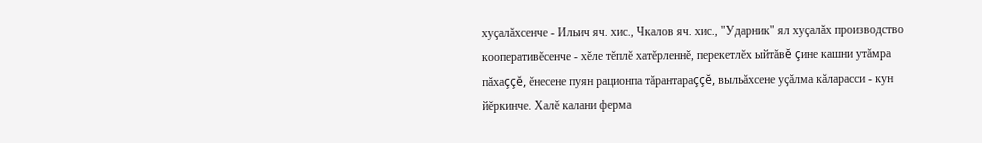хуçалăхсенче - Ильич яч. хис., Чкалов яч. хис., "Ударник" ял хуçалăх производство кооперативĕсенче - хĕле тĕплĕ хатĕрленнĕ, перекетлĕх ыйтăвĕ çине кашни утăмра пăхаççĕ, ĕнесене пуян рационпа тăрантараççĕ, выльăхсене уçăлма кăларасси - кун йĕркинче. Халĕ калани ферма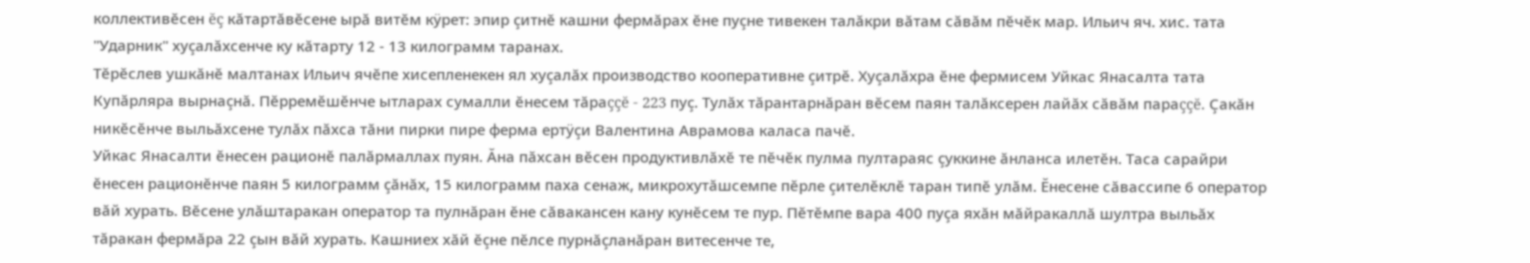коллективĕсен ĕç кăтартăвĕсене ырă витĕм кÿрет: эпир çитнĕ кашни фермăрах ĕне пуçне тивекен талăкри вăтам сăвăм пĕчĕк мар. Ильич яч. хис. тата "Ударник" хуçалăхсенче ку кăтарту 12 - 13 килограмм таранах.
Тĕрĕслев ушкăнĕ малтанах Ильич ячĕпе хисепленекен ял хуçалăх производство кооперативне çитрĕ. Хуçалăхра ĕне фермисем Уйкас Янасалта тата Купăрляра вырнаçнă. Пĕрремĕшĕнче ытларах сумалли ĕнесем тăраççĕ - 223 пуç. Тулăх тăрантарнăран вĕсем паян талăксерен лайăх сăвăм параççĕ. Çакăн никĕсĕнче выльăхсене тулăх пăхса тăни пирки пире ферма ертÿçи Валентина Аврамова каласа пачĕ.
Уйкас Янасалти ĕнесен рационĕ палăрмаллах пуян. Ăна пăхсан вĕсен продуктивлăхĕ те пĕчĕк пулма пултараяс çуккине ăнланса илетĕн. Таса сарайри ĕнесен рационĕнче паян 5 килограмм çăнăх, 15 килограмм паха сенаж, микрохутăшсемпе пĕрле çителĕклĕ таран типĕ улăм. Ĕнесене сăвассипе 6 оператор вăй хурать. Вĕсене улăштаракан оператор та пулнăран ĕне сăвакансен кану кунĕсем те пур. Пĕтĕмпе вара 400 пуçа яхăн мăйракаллă шултра выльăх тăракан фермăра 22 çын вăй хурать. Кашниех хăй ĕçне пĕлсе пурнăçланăран витесенче те,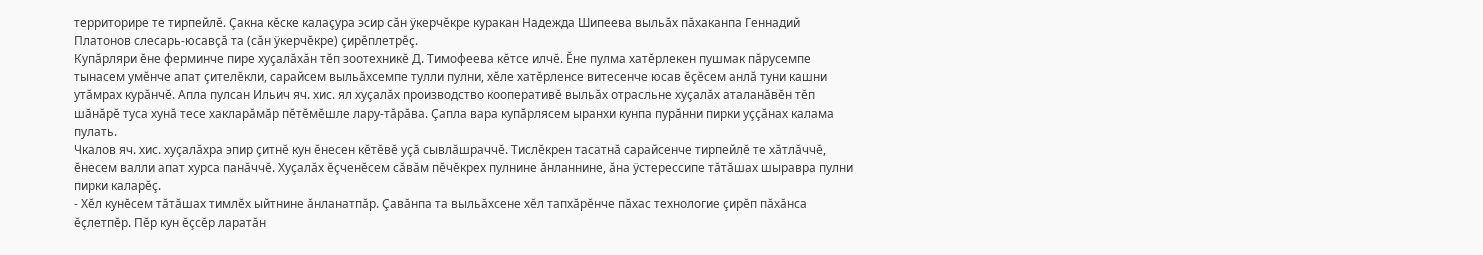территорире те тирпейлĕ. Çакна кĕске калаçура эсир сăн ÿкерчĕкре куракан Надежда Шипеева выльăх пăхаканпа Геннадий Платонов слесарь-юсавçă та (сăн ÿкерчĕкре) çирĕплетрĕç.
Купăрляри ĕне ферминче пире хуçалăхăн тĕп зоотехникĕ Д. Тимофеева кĕтсе илчĕ. Ĕне пулма хатĕрлекен пушмак пăрусемпе тынасем умĕнче апат çителĕкли, сарайсем выльăхсемпе тулли пулни, хĕле хатĕрленсе витесенче юсав ĕçĕсем анлă туни кашни утăмрах курăнчĕ. Апла пулсан Ильич яч. хис. ял хуçалăх производство кооперативĕ выльăх отрасльне хуçалăх аталанăвĕн тĕп шăнăрĕ туса хунă тесе хакларăмăр пĕтĕмĕшле лару-тăрăва. Çапла вара купăрлясем ыранхи кунпа пурăнни пирки уççăнах калама пулать.
Чкалов яч. хис. хуçалăхра эпир çитнĕ кун ĕнесен кĕтĕвĕ уçă сывлăшраччĕ. Тислĕкрен тасатнă сарайсенче тирпейлĕ те хăтлăччĕ, ĕнесем валли апат хурса панăччĕ. Хуçалăх ĕçченĕсем сăвăм пĕчĕкрех пулнине ăнланнине, ăна ÿстерессипе тăтăшах шыравра пулни пирки каларĕç.
- Хĕл кунĕсем тăтăшах тимлĕх ыйтнине ăнланатпăр. Çавăнпа та выльăхсене хĕл тапхăрĕнче пăхас технологие çирĕп пăхăнса ĕçлетпĕр. Пĕр кун ĕçсĕр ларатăн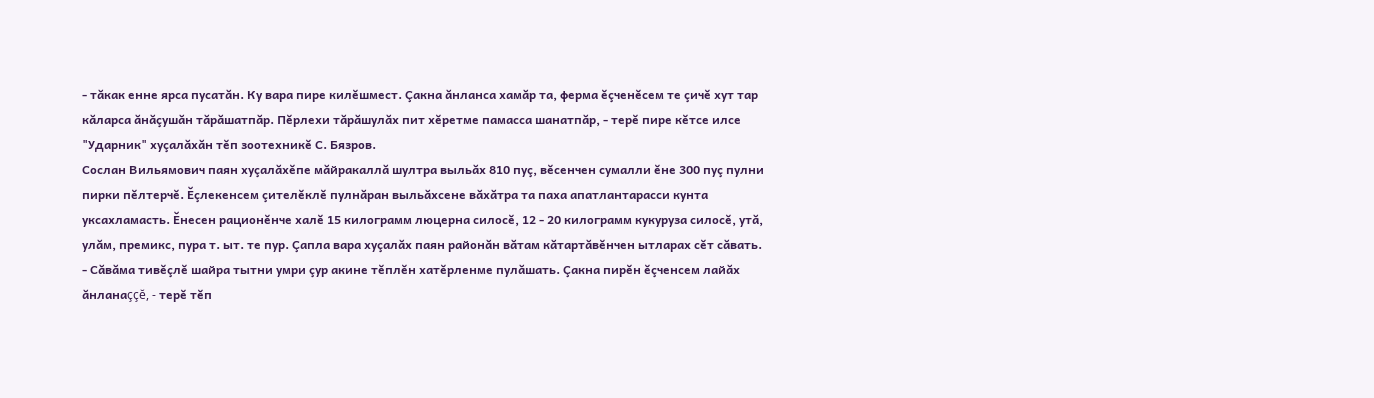- тăкак енне ярса пусатăн. Ку вара пире килĕшмест. Çакна ăнланса хамăр та, ферма ĕçченĕсем те çичĕ хут тар кăларса ăнăçушăн тăрăшатпăр. Пĕрлехи тăрăшулăх пит хĕретме памасса шанатпăр, - терĕ пире кĕтсе илсе "Ударник" хуçалăхăн тĕп зоотехникĕ С. Бязров.
Сослан Вильямович паян хуçалăхĕпе мăйракаллă шултра выльăх 810 пуç, вĕсенчен сумалли ĕне 300 пуç пулни пирки пĕлтерчĕ. Ĕçлекенсем çителĕклĕ пулнăран выльăхсене вăхăтра та паха апатлантарасси кунта уксахламасть. Ĕнесен рационĕнче халĕ 15 килограмм люцерна силосĕ, 12 - 20 килограмм кукуруза силосĕ, утă, улăм, премикс, пура т. ыт. те пур. Çапла вара хуçалăх паян районăн вăтам кăтартăвĕнчен ытларах сĕт сăвать.
- Сăвăма тивĕçлĕ шайра тытни умри çур акине тĕплĕн хатĕрленме пулăшать. Çакна пирĕн ĕçченсем лайăх ăнланаççĕ, - терĕ тĕп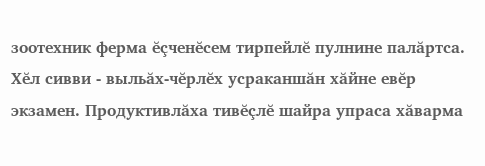зоотехник ферма ĕçченĕсем тирпейлĕ пулнине палăртса.
Хĕл сивви - выльăх-чĕрлĕх усраканшăн хăйне евĕр экзамен. Продуктивлăха тивĕçлĕ шайра упраса хăварма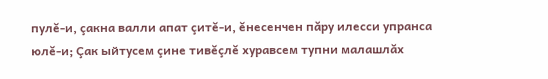пулĕ-и, çакна валли апат çитĕ-и, ĕнесенчен пăру илесси упранса юлĕ-и; Çак ыйтусем çине тивĕçлĕ хуравсем тупни малашлăх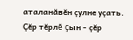аталанăвĕн çулне уçать.
Çĕр тĕрлĕ çын - çĕр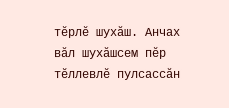тĕрлĕ шухăш. Анчах вăл шухăшсем пĕр тĕллевлĕ пулсассăн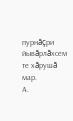пурнăçри йывăрлăхсем те хăрушă мар.
А.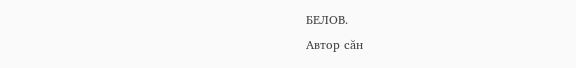БЕЛОВ.
Автор сăн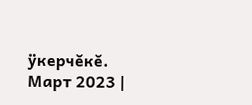ÿкерчĕкĕ.
Март 2023 |